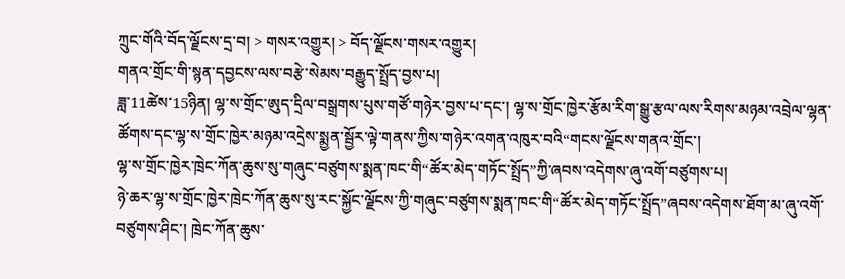ཀྲུང་གོའི་བོད་ལྗོངས་དྲ་བ། > གསར་འགྱུར། > བོད་ལྗོངས་གསར་འགྱུར།
གནའ་གྲོང་གི་སྙན་དབྱངས་ལས་བརྩེ་སེམས་བརྒྱུད་སྤྲོད་བྱས་པ།
ཟླ་11ཚེས་15ཉིན། ལྷ་ས་གྲོང་ཨུད་དྲིལ་བསྒྲགས་པུས་གཙོ་གཉེར་བྱས་པ་དང་། ལྷ་ས་གྲོང་ཁྱེར་རྩོམ་རིག་སྒྱུ་རྩལ་ལས་རིགས་མཉམ་འབྲེལ་ལྷན་ཚོགས་དང་ལྷ་ས་གྲོང་ཁྱེར་མཉམ་འདྲེས་སྨྱན་སྦྱོར་ལྟེ་གནས་ཀྱིས་གཉེར་འགན་འཁུར་བའི“གངས་ལྗོངས་གནའ་གྲོང་།
ལྷ་ས་གྲོང་ཁྱེར་ཁྲེང་ཀོན་ཆུས་སུ་གཞུང་བཙུགས་སྨན་ཁང་གི“ཚོར་མེད་གཏོང་སྤྲོད”ཀྱི་ཞབས་འདེགས་ཞུ་འགོ་བཙུགས་པ།
ཉེ་ཆར་ལྷ་ས་གྲོང་ཁྱེར་ཁྲེང་ཀོན་ཆུས་སུ་རང་སྐྱོང་ལྗོངས་ཀྱི་གཞུང་བཙུགས་སྨན་ཁང་གི“ཚོར་མེད་གཏོང་སྤྲོད”ཞབས་འདེགས་ཐོག་མ་ཞུ་འགོ་བཙུགས་ཤིང་། ཁྲེང་ཀོན་ཆུས་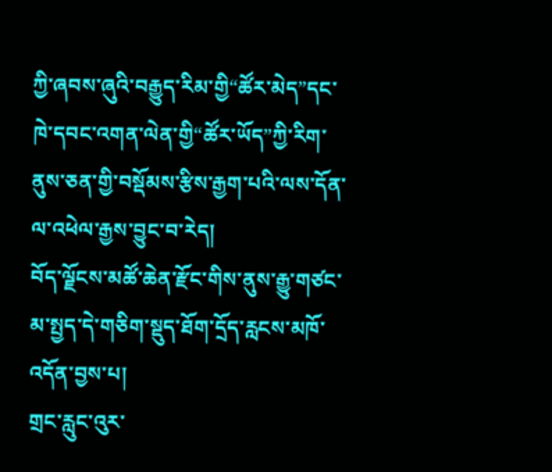ཀྱི་ཞབས་ཞུའི་བརྒྱུད་རིམ་གྱི“ཚོར་མེད”དང་ཁེ་དབང་འགན་ལེན་གྱི“ཚོར་ཡོད”ཀྱི་རིག་ནུས་ཅན་གྱི་བསྡོམས་རྩིས་རྒྱག་པའི་ལས་དོན་ལ་འཕེལ་རྒྱས་བྱུང་བ་རེད།
བོད་ལྗོངས་མཚོ་ཆེན་རྫོང་གིས་ནུས་རྒྱུ་གཙང་མ་སྤྱད་དེ་གཅིག་སྡུད་ཐོག་དྲོད་རླངས་མཁོ་འདོན་བྱས་པ།
གྲང་རླུང་འུར་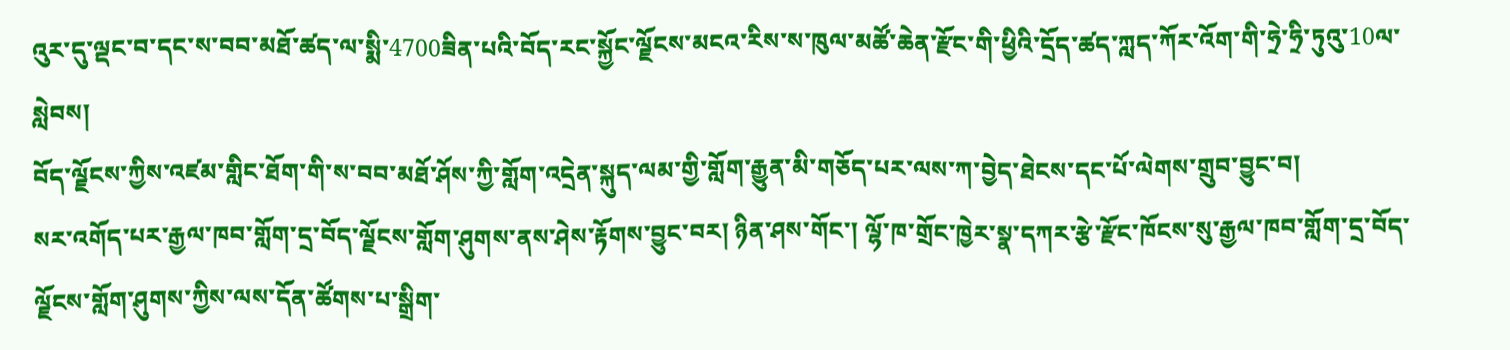འུར་དུ་ལྡང་བ་དང་ས་བབ་མཐོ་ཚད་ལ་སྨི་4700ཟིན་པའི་བོད་རང་སྐྱོང་ལྗོངས་མངའ་རིས་ས་ཁུལ་མཚོ་ཆེན་རྫོང་གི་ཕྱིའི་དྲོད་ཚད་ཀླད་ཀོར་འོག་གི་ཧྲེ་ཧྲི་ཏུའུ་10ལ་སླེབས།
བོད་ལྗོངས་ཀྱིས་འཛམ་གླིང་ཐོག་གི་ས་བབ་མཐོ་ཤོས་ཀྱི་གློག་འདྲེན་སྐུད་ལམ་གྱི་གློག་རྒྱུན་མི་གཅོད་པར་ལས་ཀ་བྱེད་ཐེངས་དང་པོ་ལེགས་གྲུབ་བྱུང་བ།
སར་འགོད་པར་རྒྱལ་ཁབ་གློག་དྲ་བོད་ལྗོངས་གློག་ཤུགས་ནས་ཤེས་རྟོགས་བྱུང་བར། ཉིན་ཤས་གོང་། ལྷོ་ཁ་གྲོང་ཁྱེར་སྣ་དཀར་རྩེ་རྫོང་ཁོངས་སུ་རྒྱལ་ཁབ་གློག་དྲ་བོད་ལྗོངས་གློག་ཤུགས་ཀྱིས་ལས་དོན་ཚོགས་པ་སྒྲིག་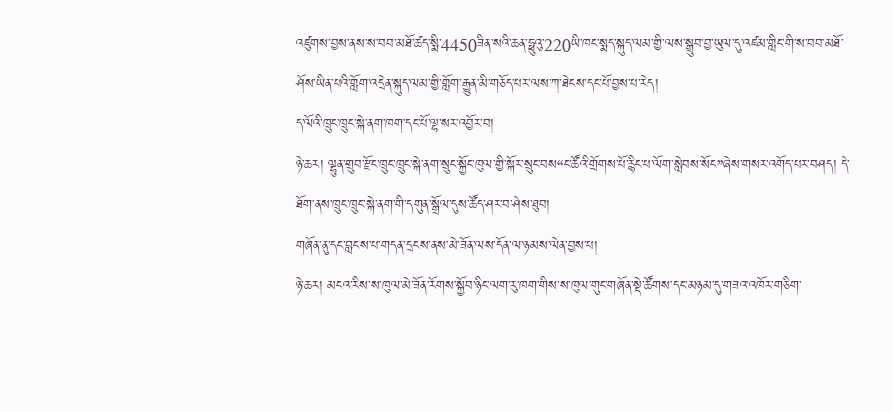འཛུགས་བྱས་ནས་ས་བབ་མཐོ་ཚད་སྨི་4450ཟིན་སའི་ཆན་ཧྥུའུ་220ཡི་ཁང་སྨད་སྐུད་ལམ་གྱི་ལས་སྒྲུབ་བྱ་ཡུལ་དུ་འཛམ་གླིང་གི་ས་བབ་མཐོ་ཤོས་ཡིན་པའི་གློག་འདྲེན་སྐུད་ལམ་གྱི་གློག་རྒྱུན་མི་གཅོད་པར་ལས་ཀ་ཐེངས་དང་པོ་བྱས་པ་རེད།
ད་ལོའི་ཁྲུང་ཁྲུང་སྐེ་ནག་ཁག་དང་པོ་ལྷ་སར་འབྱོར་བ།
ཉེ་ཆར། ལྷུན་གྲུབ་རྫོང་ཁྲུང་ཁྲུང་སྐེ་ནག་སྲུང་སྐྱོང་ཁུལ་གྱི་སྐོར་སྲུང་བས“ང་ཚོའི་གྲོགས་པོ་རྙིང་པ་ལོག་སླེབས་སོང”ཞེས་གསར་འགོད་པར་བཤད། དེ་ཐོག་ནས་ཁྲུང་ཁྲུང་སྐེ་ནག་གི་དགུན་སྒྲོལ་དུས་ཚོད་ཤར་བ་ཤེས་ཐུབ།
གཞོན་ནུ་དང་བླངས་པ་གདན་དྲངས་ནས་མེ་ཟོན་ལས་དོན་ལ་ཉམས་ལེན་བྱས་པ།
ཉེ་ཆར། མངའ་རིས་ས་ཁུལ་མེ་ཟོན་རོགས་སྐྱོབ་ཉིང་ལག་རུ་ཁག་གིས་ས་ཁུལ་གུང་གཞོན་སྡེ་ཚོགས་དང་མཉམ་དུ་གཟའ་འཁོར་གཅིག་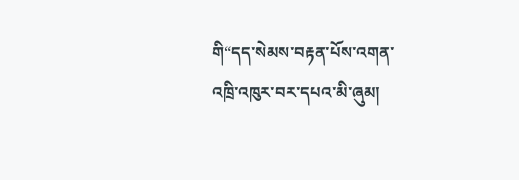གི“དད་སེམས་བརྟན་པོས་འགན་འཁྲི་འཁུར་བར་དཔའ་མི་ཞུམ།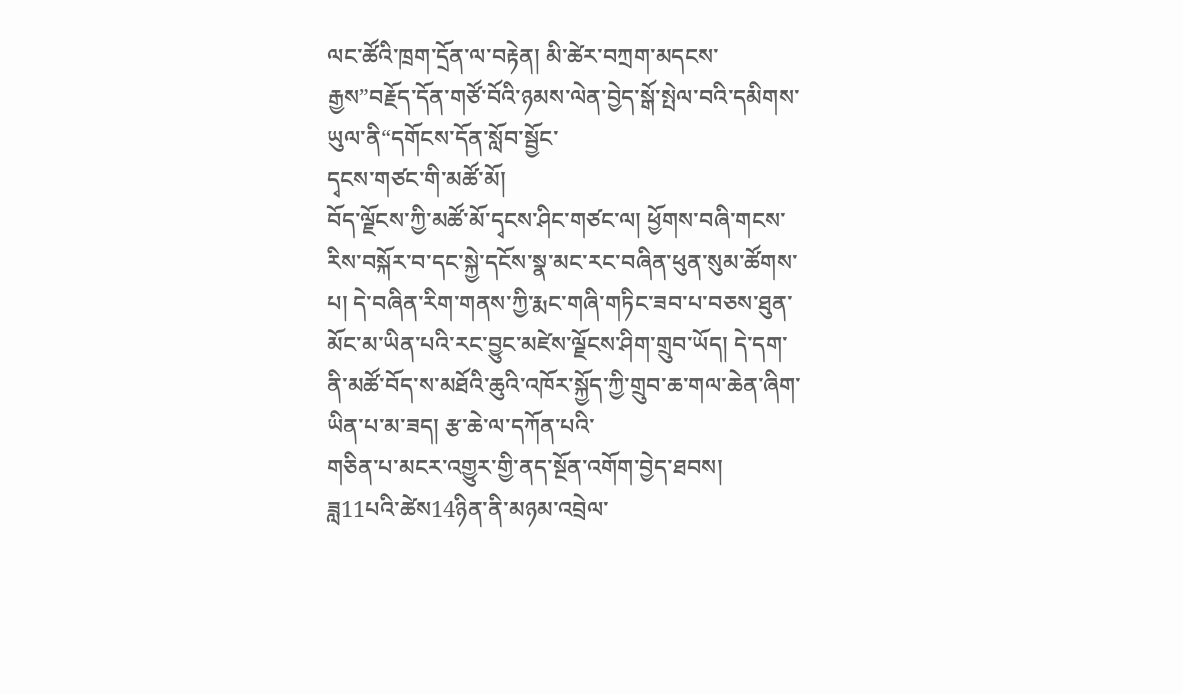ལང་ཚོའི་ཁྲག་དྲོན་ལ་བརྟེན། མི་ཚེར་བཀྲག་མདངས་རྒྱས”བརྗོད་དོན་གཙོ་བོའི་ཉམས་ལེན་བྱེད་སྒོ་སྤེལ་བའི་དམིགས་ཡུལ་ནི“དགོངས་དོན་སློབ་སྦྱོང་
དྭངས་གཙང་གི་མཚོ་མོ།
བོད་ལྗོངས་ཀྱི་མཚོ་མོ་དྭངས་ཤིང་གཙང་ལ། ཕྱོགས་བཞི་གངས་རིས་བསྐོར་བ་དང་སྐྱེ་དངོས་སྣ་མང་རང་བཞིན་ཕུན་སུམ་ཚོགས་པ། དེ་བཞིན་རིག་གནས་ཀྱི་རྨང་གཞི་གཏིང་ཟབ་པ་བཅས་ཐུན་མོང་མ་ཡིན་པའི་རང་བྱུང་མཛེས་ལྗོངས་ཤིག་གྲུབ་ཡོད། དེ་དག་ནི་མཚོ་བོད་ས་མཐོའི་ཆུའི་འཁོར་སྐྱོད་ཀྱི་གྲུབ་ཆ་གལ་ཆེན་ཞིག་ཡིན་པ་མ་ཟད། རྩ་ཆེ་ལ་དཀོན་པའི་
གཅིན་པ་མངར་འགྱུར་གྱི་ནད་སྔོན་འགོག་བྱེད་ཐབས།
ཟླ11པའི་ཚེས14ཉིན་ནི་མཉམ་འབྲེལ་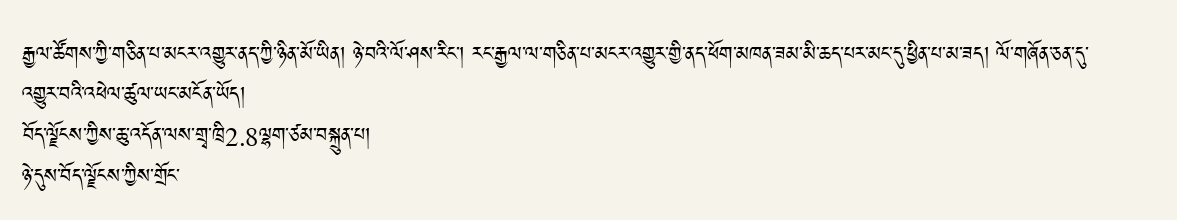རྒྱལ་ཚོགས་ཀྱི་གཅིན་པ་མངར་འགྱུར་ནད་ཀྱི་ཉིན་མོ་ཡིན། ཉེ་བའི་ལོ་ཤས་རིང་། རང་རྒྱལ་ལ་གཅིན་པ་མངར་འགྱུར་གྱི་ནད་ཕོག་མཁན་ཟམ་མི་ཆད་པར་མང་དུ་ཕྱིན་པ་མ་ཟད། ལོ་གཞོན་ཅན་དུ་འགྱུར་བའི་འཕེལ་ཚུལ་ཡང་མངོན་ཡོད།
བོད་ལྗོངས་ཀྱིས་ཆུ་འདོན་ལས་གྲྭ་ཁྲི2.8ལྷག་ཙམ་བསྐྲུན་པ།
ཉེ་དུས་བོད་ལྗོངས་ཀྱིས་གྲོང་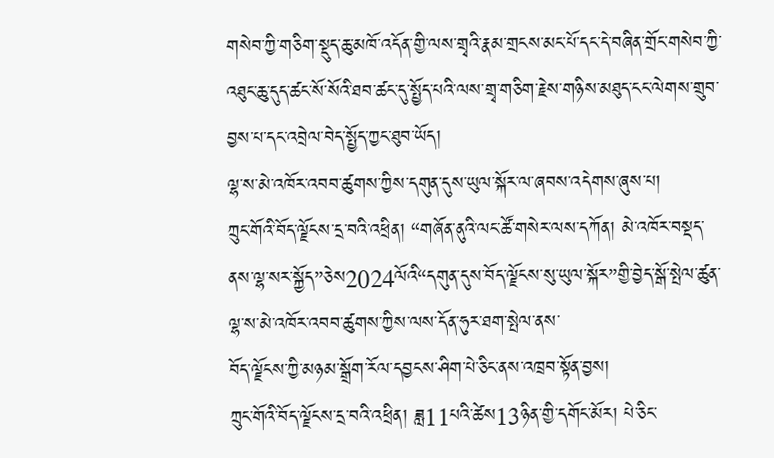གསེབ་ཀྱི་གཅིག་སྡུད་ཆུ་མཁོ་འདོན་གྱི་ལས་གྲྭའི་རྣམ་གྲངས་མང་པོ་དང་དེ་བཞིན་གྲོང་གསེབ་ཀྱི་འཐུང་ཆུ་དུད་ཚང་སོ་སོའི་ཐབ་ཚང་དུ་སྤྱོད་པའི་ལས་གྲྭ་གཅིག་རྗེས་གཉིས་མཐུད་ངང་ལེགས་གྲུབ་བྱས་པ་དང་འབྲེལ་བེད་སྤྱོད་ཀྱང་ཐུབ་ཡོད།
ལྷ་ས་མེ་འཁོར་འབབ་ཚུགས་ཀྱིས་དགུན་དུས་ཡུལ་སྐོར་ལ་ཞབས་འདེགས་ཞུས་པ།
ཀྲུང་གོའི་བོད་ལྗོངས་དྲ་བའི་འཕྲིན། “གཞོན་ནུའི་ལང་ཚོ་གསེར་ལས་དཀོན། མེ་འཁོར་བསྡད་ནས་ལྷ་སར་སྐྱོད”ཅེས2024ལོའི“དགུན་དུས་བོད་ལྗོངས་སུ་ཡུལ་སྐོར”གྱི་བྱེད་སྒོ་སྤེལ་ཚུན་ལྷ་ས་མེ་འཁོར་འབབ་ཚུགས་ཀྱིས་ལས་དོན་ཧུར་ཐག་སྤེལ་ནས་
བོད་ལྗོངས་ཀྱི་མཉམ་སྒྲོག་རོལ་དབྱངས་ཤིག་པེ་ཅིང་ནས་འཁྲབ་སྟོན་བྱས།
ཀྲུང་གོའི་བོད་ལྗོངས་དྲ་བའི་འཕྲིན། ཟླ11པའི་ཚེས13ཉིན་གྱི་དགོང་མོར། པེ་ཅིང་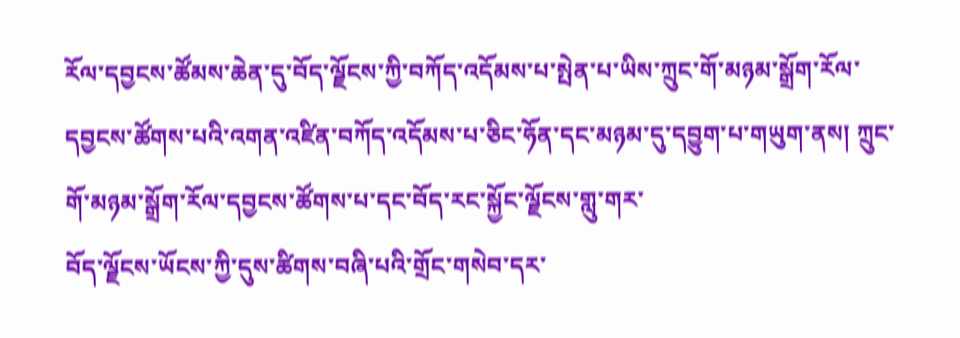རོལ་དབྱངས་ཚོམས་ཆེན་དུ་བོད་ལྗོངས་ཀྱི་བཀོད་འདོམས་པ་སྤེན་པ་ཡིས་ཀྲུང་གོ་མཉམ་སྒྲོག་རོལ་དབྱངས་ཚོགས་པའི་འགན་འཛིན་བཀོད་འདོམས་པ་ཅིང་ཧོན་དང་མཉམ་དུ་དབྱུག་པ་གཡུག་ནས། ཀྲུང་གོ་མཉམ་སྒྲོག་རོལ་དབྱངས་ཚོགས་པ་དང་བོད་རང་སྐྱོང་ལྗོངས་གླུ་གར་
བོད་ལྗོངས་ཡོངས་ཀྱི་དུས་ཚིགས་བཞི་པའི་གྲོང་གསེབ་དར་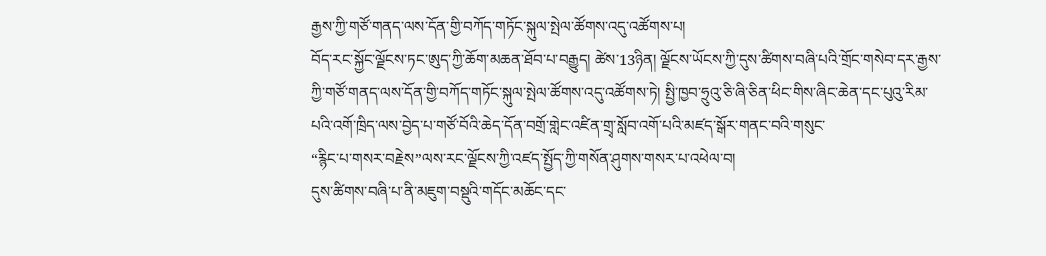རྒྱས་ཀྱི་གཙོ་གནད་ལས་དོན་གྱི་བཀོད་གཏོང་སྐུལ་སྤེལ་ཚོགས་འདུ་འཚོགས་པ།
བོད་རང་སྐྱོང་ལྗོངས་ཏང་ཨུད་ཀྱི་ཆོག་མཆན་ཐོབ་པ་བརྒྱུད། ཚེས་13ཉིན། ལྗོངས་ཡོངས་ཀྱི་དུས་ཚིགས་བཞི་པའི་གྲོང་གསེབ་དར་རྒྱས་ཀྱི་གཙོ་གནད་ལས་དོན་གྱི་བཀོད་གཏོང་སྐུལ་སྤེལ་ཚོགས་འདུ་འཚོགས་ཏེ། སྤྱི་ཁྱབ་ཧྲུའུ་ཅི་ཞི་ཅིན་ཕིང་གིས་ཞིང་ཆེན་དང་པུའུ་རིམ་པའི་འགོ་ཁྲིད་ལས་བྱེད་པ་གཙོ་བོའི་ཆེད་དོན་བགྲོ་གླེང་འཛིན་གྲྭ་སློབ་འགོ་པའི་མཛད་སྒོར་གནང་བའི་གསུང་
“རྙིང་པ་གསར་བརྗེས”ལས་རང་ལྗོངས་ཀྱི་འཛད་སྤྱོད་ཀྱི་གསོན་ཤུགས་གསར་པ་འཕེལ་བ།
དུས་ཚིགས་བཞི་པ་ནི་མཇུག་བསྡུའི་གདོང་མཆོང་དང་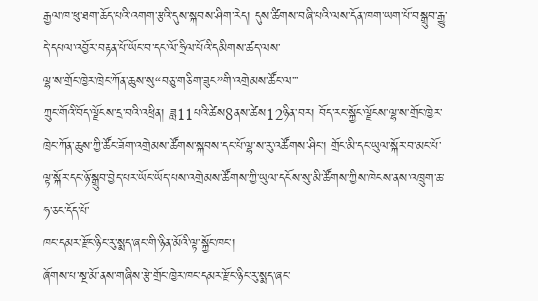རྒྱལ་ཁ་ཕུ་ཐག་ཆོད་པའི་འགག་རྩའི་དུས་སྐབས་ཤིག་རེད། དུས་ཚིགས་བཞི་པའི་ལས་དོན་ཁག་ཡག་པོ་བསྒྲུབ་རྒྱུ་དེ་དཔལ་འབྱོར་བརྟན་པོ་ཡོང་བ་དང་ལོ་ཧྲིལ་པོའི་དམིགས་ཚད་ལས་
ལྷ་ས་གྲོང་ཁྱེར་ཁྲེང་ཀོན་ཆུས་སུ“བཅུ་གཅིག་ཟུང”གི་འགྲེམས་ཚོང་ལ་་་
ཀྲུང་གོའི་བོད་ལྗོངས་དྲ་བའི་འཕྲིན། ཟླ11པའི་ཚེས8ནས་ཚེས12ཉིན་བར། བོད་རང་སྐྱོང་ལྗོངས་ལྷ་ས་གྲོང་ཁྱེར་ཁྲེང་ཀོན་ཆུས་ཀྱི་ཚོང་ཟོག་འགྲེམས་ཚོགས་སྐབས་དང་པོ་ལྷ་ས་རུ་འཚོགས་ཤིང་། གྲོང་མི་དང་ཡུལ་སྐོར་བ་མང་པོ་ལྟ་སྐོར་དང་ཉོ་སྒྲུབ་བྱེད་པར་ཡོང་ཡོད་པས་འགྲེམས་ཚོགས་ཀྱི་ཡུལ་དངོས་སུ་མི་ཚོགས་ཀྱིས་ཁེངས་ནས་འཁྲུག་ཆ་ཧ་ཅང་དོད་པོ་
ཁང་དམར་རྫོང་ཉིང་རུ་སྨད་ཞང་གི་ཉིན་མོའི་ལྟ་སྐྱོང་ཁང་།
ཞོགས་པ་སྔ་མོ་ནས་གཞིས་རྩེ་གྲོང་ཁྱེར་ཁང་དམར་རྫོང་ཉིང་རུ་སྨད་ཞང་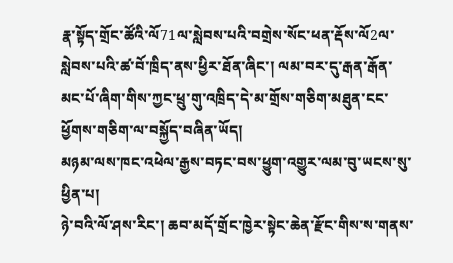རྣ་སྟོད་གྲོང་ཚོའི་ལོ71ལ་སླེབས་པའི་བགྲེས་སོང་ཕན་རྡོས་ལོ2ལ་སླེབས་པའི་ཚ་བོ་ཁྲིད་ནས་ཕྱིར་ཐོན་ཞིང་། ལམ་བར་དུ་རྒན་རྒོན་མང་པོ་ཞིག་གིས་ཀྱང་ཕྲུ་གུ་འཁྲིད་དེ་མ་གྲོས་གཅིག་མཐུན་ངང་ཕྱོགས་གཅིག་ལ་བསྐྱོད་བཞིན་ཡོད།
མཉམ་ལས་ཁང་འཕེལ་རྒྱས་བཏང་བས་ཕྱུག་འགྱུར་ལམ་བུ་ཡངས་སུ་ཕྱིན་པ།
ཉེ་བའི་ལོ་ཤས་རིང་། ཆབ་མདོ་གྲོང་ཁྱེར་སྟེང་ཆེན་རྫོང་གིས་ས་གནས་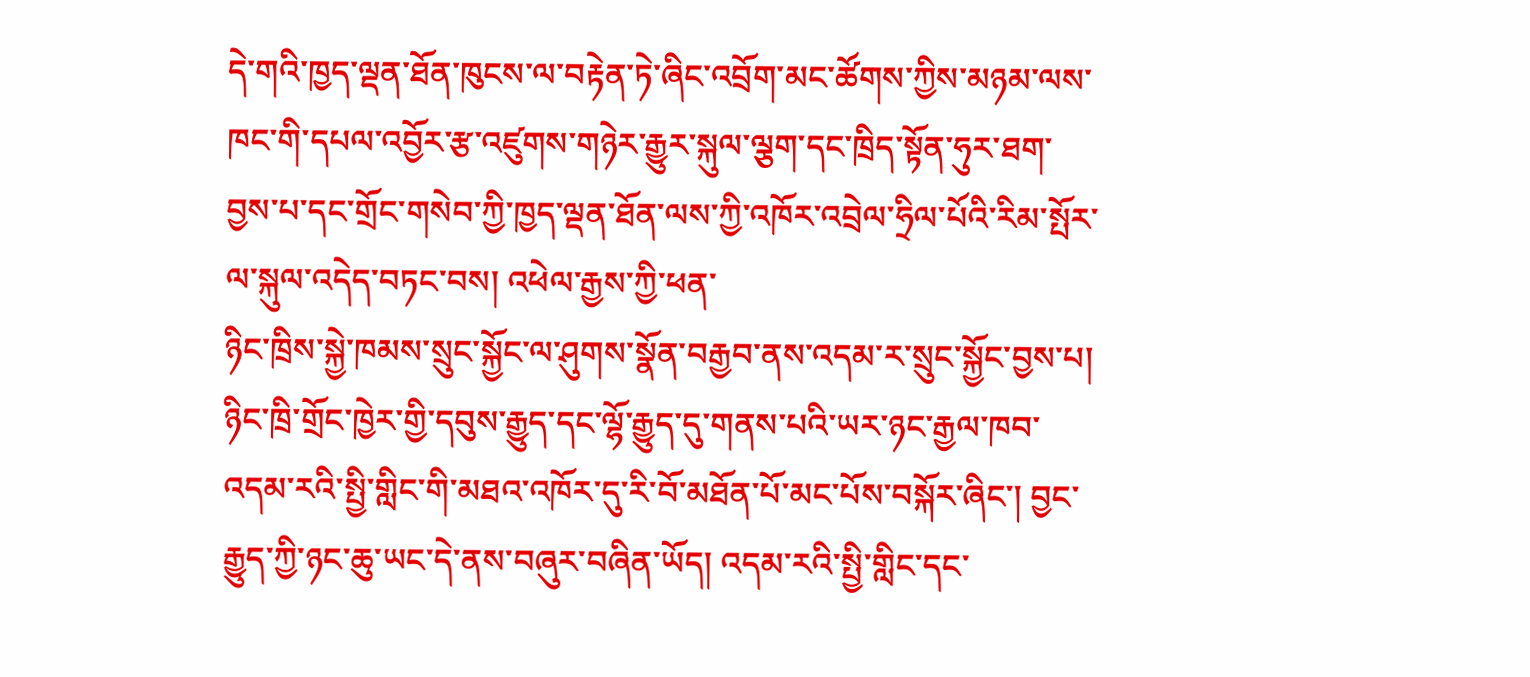དེ་གའི་ཁྱད་ལྡན་ཐོན་ཁུངས་ལ་བརྟེན་ཏེ་ཞིང་འབྲོག་མང་ཚོགས་ཀྱིས་མཉམ་ལས་ཁང་གི་དཔལ་འབྱོར་རྩ་འཛུགས་གཉེར་རྒྱུར་སྐུལ་ལྕག་དང་ཁྲིད་སྟོན་ཧུར་ཐག་བྱས་པ་དང་གྲོང་གསེབ་ཀྱི་ཁྱད་ལྡན་ཐོན་ལས་ཀྱི་འཁོར་འབྲེལ་ཧྲིལ་པོའི་རིམ་སྤོར་ལ་སྐུལ་འདེད་བཏང་བས། འཕེལ་རྒྱས་ཀྱི་ཕན་
ཉིང་ཁྲིས་སྐྱེ་ཁམས་སྲུང་སྐྱོང་ལ་ཤུགས་སྣོན་བརྒྱབ་ནས་འདམ་ར་སྲུང་སྐྱོང་བྱས་པ།
ཉིང་ཁྲི་གྲོང་ཁྱེར་གྱི་དབུས་རྒྱུད་དང་ལྷོ་རྒྱུད་དུ་གནས་པའི་ཡར་ཉང་རྒྱལ་ཁབ་འདམ་རའི་སྤྱི་གླིང་གི་མཐའ་འཁོར་དུ་རི་བོ་མཐོན་པོ་མང་པོས་བསྐོར་ཞིང་། བྱང་རྒྱུད་ཀྱི་ཉང་ཆུ་ཡང་དེ་ནས་བཞུར་བཞིན་ཡོད། འདམ་རའི་སྤྱི་གླིང་དང་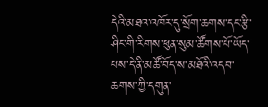དེའི་མཐའ་འཁོར་དུ་སྲོག་ཆགས་དང་རྩི་ཤིང་གི་རིགས་ཕུན་སུམ་ཚོགས་པོ་ཡོད་པས་དེ་ནི་མཚོ་བོད་ས་མཐོའི་འདབ་ཆགས་ཀྱི་དགུན་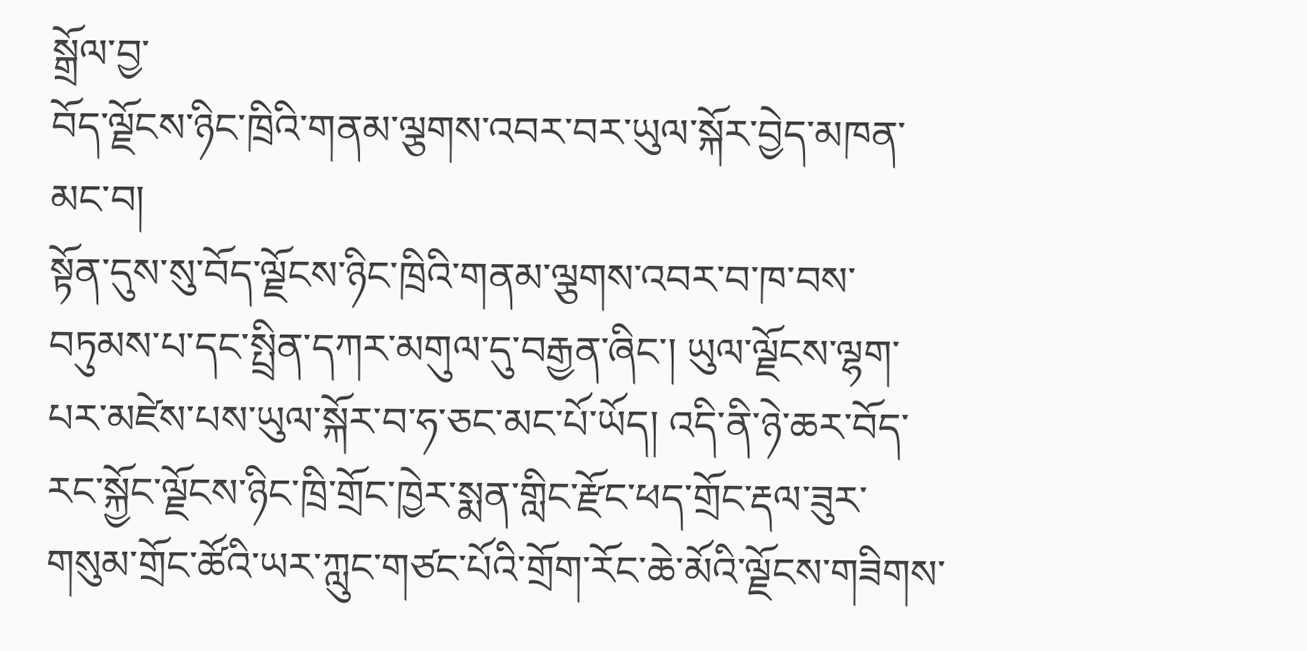སྒྲོལ་བྱ་
བོད་ལྗོངས་ཉིང་ཁྲིའི་གནམ་ལྕགས་འབར་བར་ཡུལ་སྐོར་བྱེད་མཁན་མང་བ།
སྟོན་དུས་སུ་བོད་ལྗོངས་ཉིང་ཁྲིའི་གནམ་ལྕགས་འབར་བ་ཁ་བས་བཏུམས་པ་དང་སྤྲིན་དཀར་མགུལ་དུ་བརྒྱན་ཞིང་། ཡུལ་ལྗོངས་ལྷག་པར་མཛེས་པས་ཡུལ་སྐོར་བ་ཧ་ཅང་མང་པོ་ཡོད། འདི་ནི་ཉེ་ཆར་བོད་རང་སྐྱོང་ལྗོངས་ཉིང་ཁྲི་གྲོང་ཁྱེར་སྨན་གླིང་རྫོང་ཕད་གྲོང་རྡལ་ཟུར་གསུམ་གྲོང་ཚོའི་ཡར་ཀླུང་གཙང་པོའི་གྲོག་རོང་ཆེ་མོའི་ལྗོངས་གཟིགས་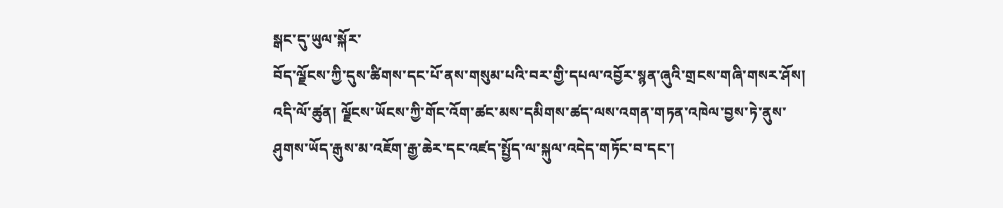སྒང་དུ་ཡུལ་སྐོར་
བོད་ལྗོངས་ཀྱི་དུས་ཚིགས་དང་པོ་ནས་གསུམ་པའི་བར་གྱི་དཔལ་འབྱོར་སྙན་ཞུའི་གྲངས་གཞི་གསར་ཤོས།
འདི་ལོ་ཚུན། ལྗོངས་ཡོངས་ཀྱི་གོང་འོག་ཚང་མས་དམིགས་ཚད་ལས་འགན་གཏན་འཁེལ་བྱས་ཏེ་ནུས་ཤུགས་ཡོད་རྒུས་མ་འཇོག་རྒྱ་ཆེར་དང་འཛད་སྤྱོད་ལ་སྐུལ་འདེད་གཏོང་བ་དང་།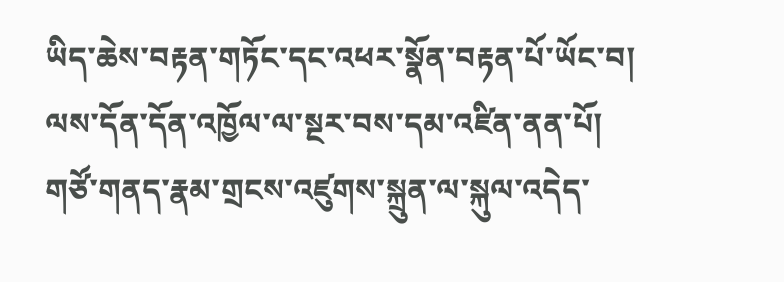ཡིད་ཆེས་བརྟན་གཏོང་དང་འཕར་སྣོན་བརྟན་པོ་ཡོང་བ། ལས་དོན་དོན་འཁྱོལ་ལ་སྔར་བས་དམ་འཛིན་ནན་པོ། གཙོ་གནད་རྣམ་གྲངས་འཛུགས་སྐྲུན་ལ་སྐུལ་འདེད་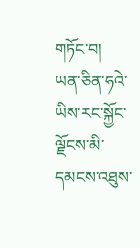གཏོང་བ།
ཡན་ཅིན་ཧའེ་ཡིས་རང་སྐྱོང་ལྗོངས་མི་དམངས་འཐུས་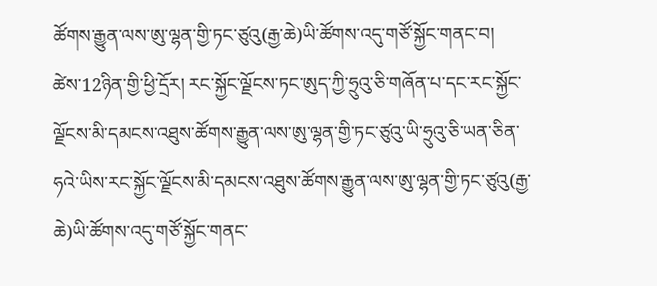ཚོགས་རྒྱུན་ལས་ཨུ་ལྷན་གྱི་ཏང་ཙུའུ(རྒྱ་ཆེ)ཡི་ཚོགས་འདུ་གཙོ་སྐྱོང་གནང་བ།
ཚེས་12ཉིན་གྱི་ཕྱི་དྲོར། རང་སྐྱོང་ལྗོངས་ཏང་ཨུད་ཀྱི་ཧྲུའུ་ཅི་གཞོན་པ་དང་རང་སྐྱོང་ལྗོངས་མི་དམངས་འཐུས་ཚོགས་རྒྱུན་ལས་ཨུ་ལྷན་གྱི་ཏང་ཙུའུ་ཡི་ཧྲུའུ་ཅི་ཡན་ཅིན་ཧའེ་ཡིས་རང་སྐྱོང་ལྗོངས་མི་དམངས་འཐུས་ཚོགས་རྒྱུན་ལས་ཨུ་ལྷན་གྱི་ཏང་ཙུའུ(རྒྱ་ཆེ)ཡི་ཚོགས་འདུ་གཙོ་སྐྱོང་གནང་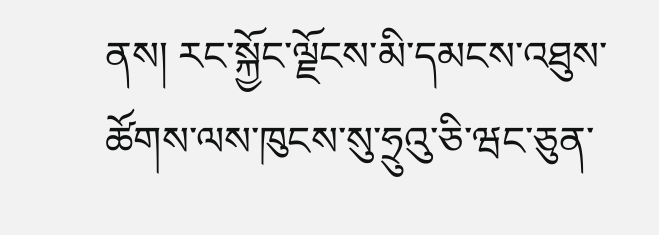ནས། རང་སྐྱོང་ལྗོངས་མི་དམངས་འཐུས་ཚོགས་ལས་ཁུངས་སུ་ཧྲུའུ་ཅི་ཝང་ཅུན་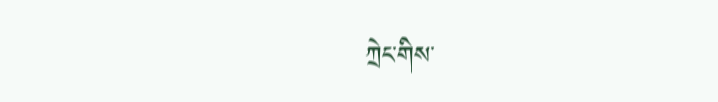ཀྲེང་གིས་